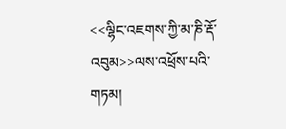<<ལྷིང་འཇགས་ཀྱི་མ་ཎི་རྡོ་འབུམ>>ལས་འཕྲོས་པའི་གཏམ།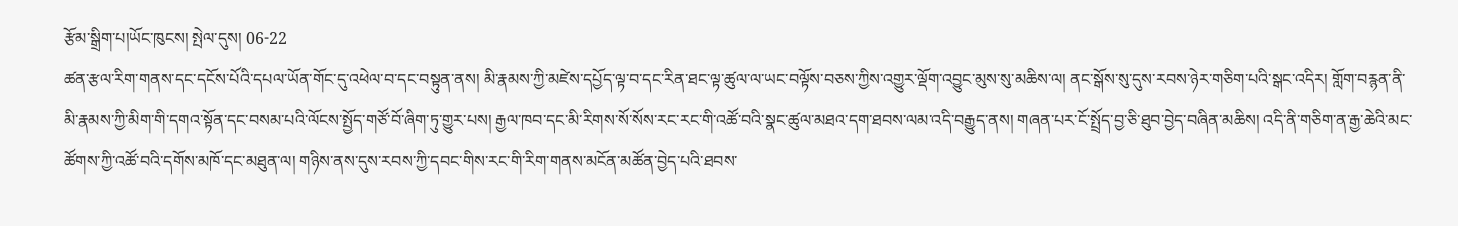རྩོམ་སྒྲིག་པ།ཡོང་ཁུངས། སྤེལ་དུས། 06-22
ཚན་རྩལ་རིག་གནས་དང་དངོས་པོའི་དཔལ་ཡོན་གོང་དུ་འཕེལ་བ་དང་བསྟུན་ནས། མི་རྣམས་ཀྱི་མཛེས་དཔྱོད་ལྟ་བ་དང་རིན་ཐང་ལྟ་ཚུལ་ལ་ཡང་བལྟོས་བཅས་ཀྱིས་འགྱུར་ལྡོག་འབྱུང་མུས་སུ་མཆིས་ལ། ནང་སྒོས་སུ་དུས་རབས་ཉེར་གཅིག་པའི་སྒང་འདིར། གློག་བརྙན་ནི་མི་རྣམས་ཀྱི་མིག་གི་དགའ་སྟོན་དང་བསམ་པའི་ལོངས་སྤྱོད་གཙོ་བོ་ཞིག་ཏུ་གྱུར་པས། རྒྱལ་ཁབ་དང་མི་རིགས་སོ་སོས་རང་རང་གི་འཚོ་བའི་སྣང་ཚུལ་མཐའ་དག་ཐབས་ལམ་འདི་བརྒྱུད་ནས། གཞན་པར་ངོ་སྤྲོད་བྱ་ཅི་ཐུབ་བྱེད་བཞིན་མཆིས། འདི་ནི་གཅིག་ན་རྒྱ་ཆེའི་མང་ཚོགས་ཀྱི་འཚོ་བའི་དགོས་མཁོ་དང་མཐུན་ལ། གཉིས་ནས་དུས་རབས་ཀྱི་དབང་གིས་རང་གི་རིག་གནས་མངོན་མཚོན་བྱེད་པའི་ཐབས་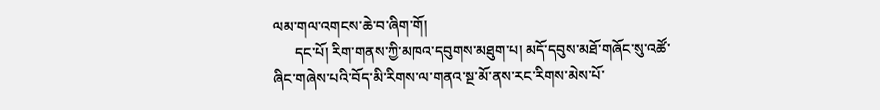ལམ་གལ་འགངས་ཆེ་བ་ཞིག་གོ།
      དང་པོ། རིག་གནས་ཀྱི་མཁའ་དབུགས་མཐུག་པ། མདོ་དབུས་མཐོ་གཞོང་སུ་འཚོ་ཞིང་གཞེས་པའི་བོད་མི་རིགས་ལ་གནའ་སྔ་མོ་ནས་རང་རིགས་མེས་པོ་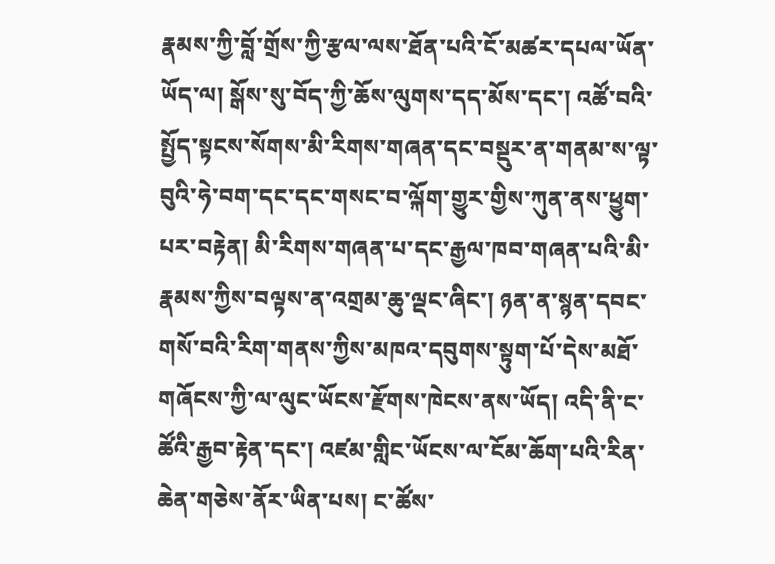རྣམས་ཀྱི་བློ་གྲོས་ཀྱི་རྩལ་ལས་ཐོན་པའི་ངོ་མཚར་དཔལ་ཡོན་ཡོད་ལ། སྒོས་སུ་བོད་ཀྱི་ཆོས་ལུགས་དད་མོས་དང་། འཚོ་བའི་སྤྱོད་སྟངས་སོགས་མི་རིགས་གཞན་དང་བསྡུར་ན་གནམ་ས་ལྟ་བུའི་ཧེ་བག་དང་དང་གསང་བ་ལྐོག་གྱུར་གྱིས་ཀུན་ནས་ཕྱུག་པར་བརྟེན། མི་རིགས་གཞན་པ་དང་རྒྱལ་ཁབ་གཞན་པའི་མི་རྣམས་ཀྱིས་བལྟས་ན་འགྲམ་ཆུ་ལྡང་ཞིང་། ཉན་ན་སྙན་དབང་གསོ་བའི་རིག་གནས་ཀྱིས་མཁའ་དབུགས་སྟུག་པོ་དེས་མཐོ་གཞོངས་ཀྱི་ལ་ལུང་ཡོངས་རྫོགས་ཁེངས་ནས་ཡོད། འདི་ནི་ང་ཚོའི་རྒྱབ་རྟེན་དང་། འཛམ་གླིང་ཡོངས་ལ་ངོམ་ཆོག་པའི་རིན་ཆེན་གཅེས་ནོར་ཡིན་པས། ང་ཚོས་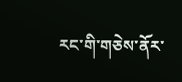རང་གི་གཅེས་ནོར་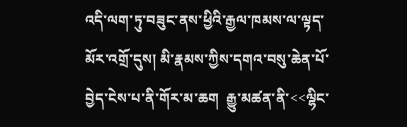འདི་ལག་ཏུ་བཟུང་ནས་ཕྱིའི་རྒྱལ་ཁམས་ལ་ལྟད་མོར་འགྲོ་དུས། མི་རྣམས་ཀྱིས་དགའ་བསུ་ཆེན་པོ་བྱེད་ངེས་པ་ནི་གོར་མ་ཆག  རྒྱུ་མཚན་ནི་<<ལྷིང་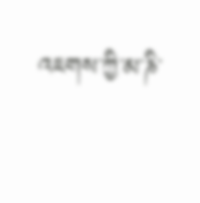འཇགས་ཀྱི་མ་ཎི་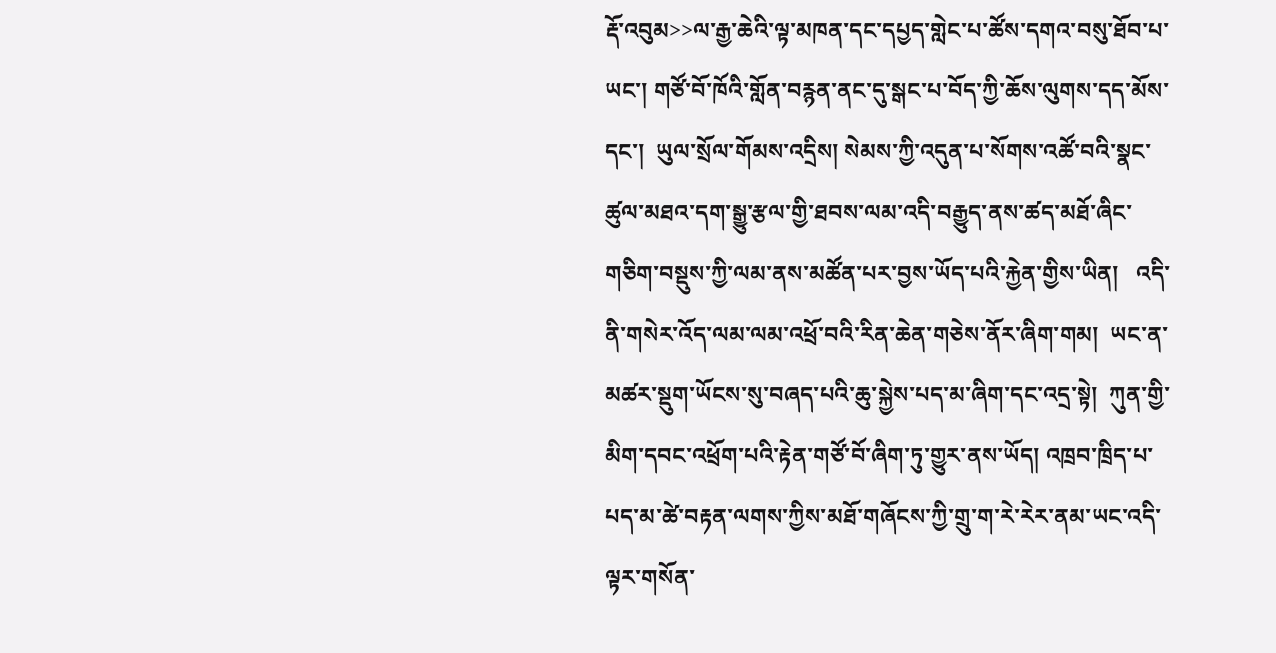རྡོ་འབུམ>>ལ་རྒྱ་ཆེའི་ལྟ་མཁན་དང་དཔྱད་གླེང་པ་ཚོས་དགའ་བསུ་ཐོབ་པ་ཡང་། གཙོ་བོ་ཁོའི་གློན་བརྙན་ནང་དུ་སྒང་པ་བོད་ཀྱི་ཆོས་ལུགས་དད་མོས་དང་།  ཡུལ་སྲོལ་གོམས་འདྲིས། སེམས་ཀྱི་འདུན་པ་སོགས་འཚོ་བའི་སྣང་ཚུལ་མཐའ་དག་སྒྱུ་རྩལ་གྱི་ཐབས་ལམ་འདི་བརྒྱུད་ནས་ཚད་མཐོ་ཞིང་གཅིག་བསྡུས་ཀྱི་ལམ་ནས་མཚོན་པར་བྱས་ཡོད་པའི་རྐྱེན་གྱིས་ཡིན།   འདི་ནི་གསེར་འོད་ལམ་ལམ་འཕྲོ་བའི་རིན་ཆེན་གཅེས་ནོར་ཞིག་གམ།  ཡང་ན་མཚར་སྡུག་ཡོངས་སུ་བཞད་པའི་ཆུ་སྐྱེས་པད་མ་ཞིག་དང་འདྲ་སྟེ།  ཀུན་གྱི་མིག་དབང་འཕྲོག་པའི་རྟེན་གཙོ་བོ་ཞིག་ཏུ་གྱུར་ནས་ཡོད། འཁྲབ་ཁྲིད་པ་པད་མ་ཚེ་བརྟན་ལགས་ཀྱིས་མཐོ་གཞོངས་ཀྱི་གྲུ་ག་རེ་རེར་ནམ་ཡང་འདི་ལྟར་གསོན་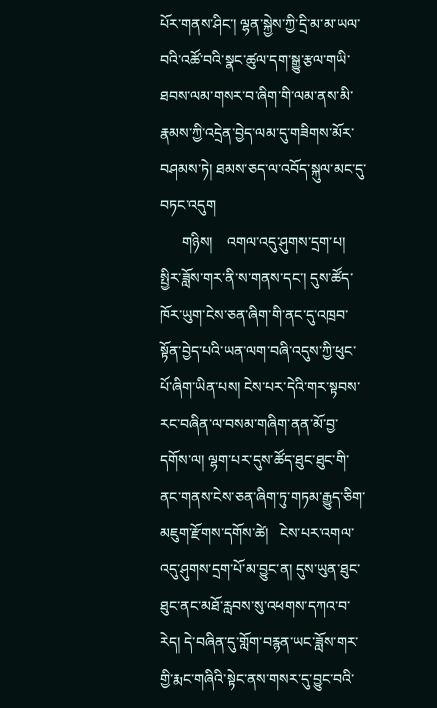པོར་གནས་ཤིང་། ལྷན་སྐྱེས་ཀྱི་དྲི་མ་མ་ཡལ་བའི་འཚོ་བའི་སྣང་ཚུལ་དག་སྒྱུ་རྩལ་གཡི་ཐབས་ལམ་གསར་བ་ཞིག་གི་ལམ་ནས་མི་རྣམས་ཀྱི་འདྲེན་བྱེད་ལམ་དུ་གཟིགས་མོར་བཤམས་ཏེ། ཐམས་ཅད་ལ་འབོད་སྐུལ་མང་དུ་བཏང་འདུག
      གཉིས།    འགལ་འདུ་ཤུགས་དྲག་པ། སྤྱིར་ཟློས་གར་ནི་ས་གནས་དང་། དུས་ཚོད་ཁོར་ཡུག་ངེས་ཅན་ཞིག་གི་ནང་དུ་འཁྲབ་སྟོན་བྱེད་པའི་ཡན་ལག་བཞི་འདུས་ཀྱི་ཕུང་པོ་ཞིག་ཡིན་པས། ངེས་པར་དེའི་གར་སྟབས་རང་བཞིན་ལ་བསམ་གཞིག་ནན་མོ་བྱ་དགོས་ལ། ལྷག་པར་དུས་ཚོད་ཐུང་ཐུང་གི་ནང་གནས་ངེས་ཅན་ཞིག་ཏུ་གཏམ་རྒྱུད་ཅིག་མཇུག་རྫོགས་དགོས་ཚེ།   ངེས་པར་འགལ་འདུ་ཤུགས་དྲག་པོ་མ་བྱུང་ན། དུས་ཡུན་ཐུང་ཐུང་ནང་མཐོ་རླབས་སུ་འཕགས་དཀའ་བ་རེད། དེ་བཞིན་དུ་གློག་བརྙན་ཡང་ཟློས་གར་གྱི་རྨང་གཞིའི་སྟེང་ནས་གསར་དུ་བྱུང་བའི་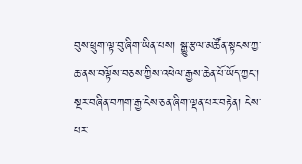བུས་ཕྲུག་ལྟ་བུ་ཞིག་ཡིན་པས། སྒྱུ་རྩལ་མཚོན་སྟངས་ཀྱ་ཆ་ནས་བལྟོས་བཅས་ཀྱིས་འཕེལ་རྒྱས་ཆེན་པོ་ཡོད་ཀྱང་། སྔར་བཞིན་བཀག་རྒྱ་ངེས་ཅན་ཞིག་ལྡན་པར་བརྟེན། ངེས་པར་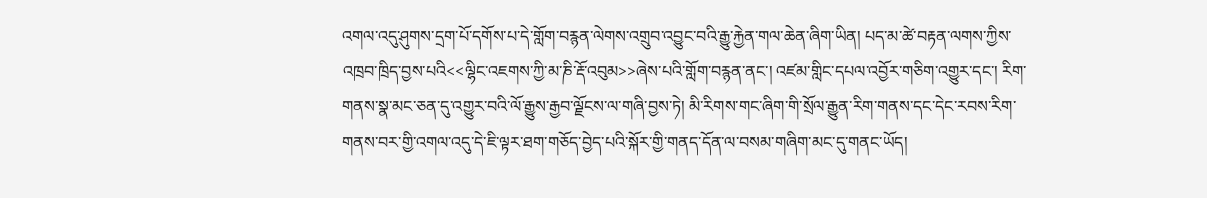འགལ་འདུ་ཤུགས་དྲག་པོ་དགོས་པ་དེ་གློག་བརྙན་ལེགས་འགྲུབ་འབྱུང་བའི་རྒྱུ་རྐྱེན་གལ་ཆེན་ཞིག་ཡིན། པད་མ་ཚེ་བརྟན་ལགས་ཀྱིས་འཁྲབ་ཁྲིད་བྱས་པའི<<ལྷིང་འཇགས་ཀྱི་མ་ཎི་རྡོ་འབུམ>>ཞེས་པའི་གློག་བརྙན་ནང་། འཛམ་གླིང་དཔལ་འབྱོར་གཅིག་འགྱུར་དང་། རིག་གནས་སྣ་མང་ཅན་དུ་འགྱུར་བའི་ལོ་རྒྱུས་རྒྱབ་ལྗོངས་ལ་གཞི་བྱས་ཏེ། མི་རིགས་གང་ཞིག་གི་སྲོལ་རྒྱུན་རིག་གནས་དང་དེང་རབས་རིག་གནས་བར་གྱི་འགལ་འདུ་དེ་ཇི་ལྟར་ཐག་གཅོད་བྱེད་པའི་སྐོར་གྱི་གནད་དོན་ལ་བསམ་གཞིག་མང་དུ་གནང་ཡོད།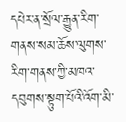དཔེར་ན་སྲོལ་རྒྱུན་རིག་གནས་སམ་ཆོས་ལུགས་རིག་གནས་ཀྱི་མཁའ་དབུགས་སྟུག་པོའི་འོག་མི་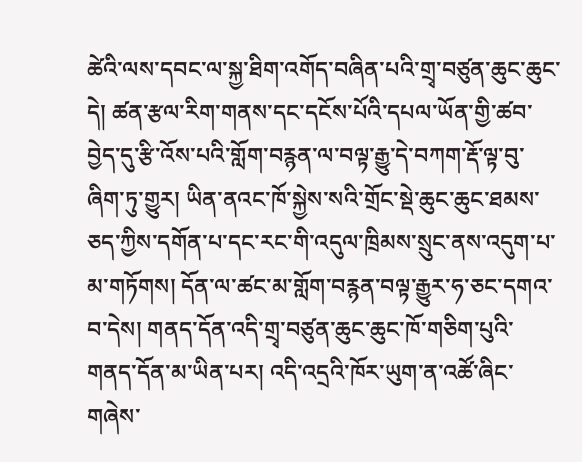ཚེའི་ལས་དབང་ལ་སྐྱ་ཐིག་འགོད་བཞིན་པའི་གྲྭ་བཙུན་ཆུང་ཆུང་དེ། ཚན་རྩལ་རིག་གནས་དང་དངོས་པོའི་དཔལ་ཡོན་གྱི་ཚབ་བྱེད་དུ་རྩི་འོས་པའི་གློག་བརྙན་ལ་བལྟ་རྒྱུ་དེ་བཀག་རྡོ་ལྟ་བུ་ཞིག་ཏུ་གྱུར། ཡིན་ནའང་ཁོ་སྐྱེས་སའི་གྲོང་སྡེ་ཆུང་ཆུང་ཐམས་ཅད་ཀྱིས་དགོན་པ་དང་རང་གི་འདུལ་ཁྲིམས་སྲུང་ནས་འདུག་པ་མ་གཏོགས། དོན་ལ་ཚང་མ་གློག་བརྙན་བལྟ་རྒྱུར་ཧ་ཅང་དགའ་བ་དེས། གནད་དོན་འདི་གྲྭ་བཙུན་ཆུང་ཆུང་ཁོ་གཅིག་པུའི་གནད་དོན་མ་ཡིན་པར། འདི་འདྲའི་ཁོར་ཡུག་ན་འཚོ་ཞིང་གཞེས་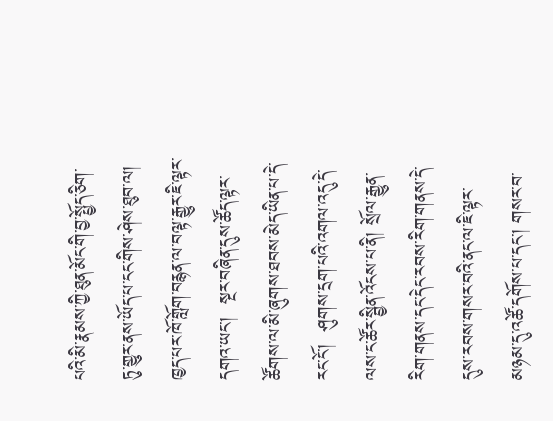པའི་མི་རྣམས་ཀྱི་ཐུན་མོང་གི་བྱ་སྤྱོད་ཅིག་ཏུ་གྱུར་ནས་ཡོད་པ་ངང་གིས་ཤེས་ཐུབ་ལ། ཁྱད་པར་ཁོ་གློག་བརྙན་ལ་བལྟ་རྒྱུར་ཇི་ལྟར་དགའ་ཡང་།  སྔར་བཞིན་དུས་ཚོད་ལྟར་ཚོགས་ལ་མི་ཞུགས་ཐབས་མེད་ཡིན་པ་དེ་རང་ངོ་།  ཤུགས་དྲག་པའི་འགལ་འདུ་དེ་ལས་ང་ཚོར་སྦྱིན་འོངས་པ་ནི། སྲོལ་རྒྱུན་རིག་གནས་དང་དེང་རབས་རིག་གནས་དེ་དུས་རབས་གསར་བའི་ནང་ལ་ཇི་ལྟར་མཉམ་དུ་འཚོ་དགོས་པ་དང་། གསར་བ་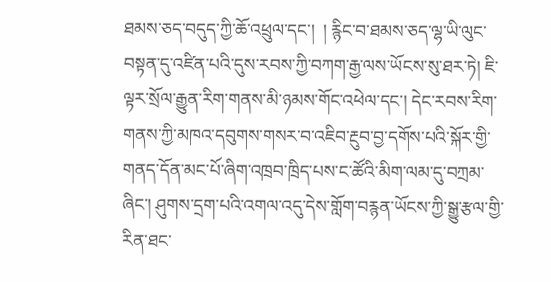ཐམས་ཅད་བདུད་ཀྱི་ཆོ་འཕྲུལ་དང་།  ། རྙིང་བ་ཐམས་ཅད་ལྷ་ཡི་ལུང་བསྟན་དུ་འཛིན་པའི་དུས་རབས་ཀྱི་བཀག་རྒྱ་ལས་ཡོངས་སུ་ཐར་ཏེ། ཇི་ལྟར་སྲོལ་རྒྱུན་རིག་གནས་མི་ཉམས་གོང་འཕེལ་དང་། དེང་རབས་རིག་གནས་ཀྱི་མཁའ་དབུགས་གསར་བ་འཇིབ་རྔུབ་བྱ་དགོས་པའི་སྐོར་གྱི་གནད་དོན་མང་པོ་ཞིག་འཁྲབ་ཁྲིད་པས་ང་ཚོའི་མིག་ལམ་དུ་བཀྲམ་ཞིང་། ཤུགས་དྲག་པའི་འགལ་འདུ་དེས་གློག་བརྙན་ཡོངས་ཀྱི་སྒྱུ་རྩལ་གྱི་རིན་ཐང་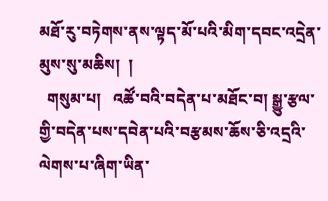མཐོ་རུ་བཏེགས་ནས་ལྟད་མོ་པའི་མིག་དབང་འདྲེན་མུས་སུ་མཆིས།  །
  གསུམ་པ།   འཚོ་བའི་བདེན་པ་མཐོང་བ། སྒྱུ་རྩལ་གྱི་བདེན་པས་དབེན་པའི་བརྩམས་ཆོས་ཅི་འདྲའི་ལེགས་པ་ཞིག་ཡིན་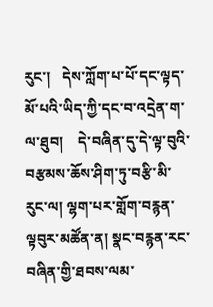རུང་།   དེས་ཀློག་པ་པོ་དང་ལྟད་མོ་པའི་ཡིད་ཀྱི་དང་བ་འདྲེན་ག་ལ་ཐུབ།    དེ་བཞིན་དུ་དེ་ལྟ་བུའི་བརྩམས་ཆོས་ཤིག་ཏུ་བརྩི་མི་རུང་ལ། ལྷག་པར་གློག་བརྙན་ལྟབུར་མཚོན་ན། སྣང་བརྙན་རང་བཞིན་གྱི་ཐབས་ལམ་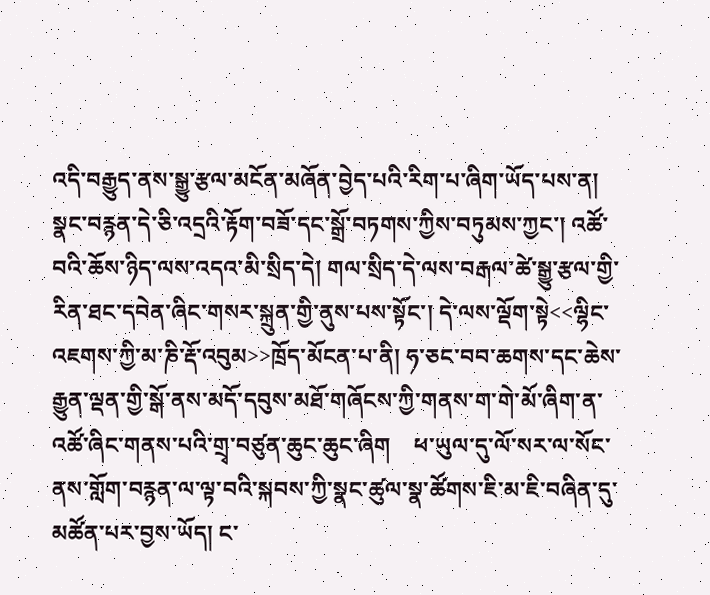འདི་བརྒྱུད་ནས་སྒྱུ་རྩལ་མངོན་མཞོན་བྱེད་པའི་རིག་པ་ཞིག་ཡོད་པས་ན། སྣང་བརྙན་དེ་ཅི་འདྲའི་རྟོག་བཟོ་དང་སྒྲོ་བཏགས་ཀྱིས་བཏུམས་ཀྱང་། འཚོ་བའི་ཆོས་ཉིད་ལས་འདའ་མི་སྲིད་དེ། གལ་སྲིད་དེ་ལས་བརྒལ་ཚེ་སྒྱུ་རྩལ་གྱི་རིན་ཐང་དབེན་ཞིང་གསར་སྐྲུན་གྱི་ནུས་པས་སྟོང་། དེ་ལས་ལྡོག་སྟེ<<ལྷིང་འཇགས་ཀྱི་མ་ཎི་རྡོ་འབུམ>>ཁྲོད་མོངན་པ་ནི། ཧ་ཅང་བབ་ཆགས་དང་ཆེས་རྒྱུན་ལྡན་གྱི་སྒོ་ནས་མདོ་དབུས་མཐོ་གཞོངས་ཀྱི་གནས་ག་གེ་མོ་ཞིག་ན་འཚོ་ཞིང་གནས་པའི་གྲྭ་བཙུན་ཆུང་ཆུང་ཞིག    ཕ་ཡུལ་དུ་ལོ་སར་ལ་སོང་ནས་གློག་བརྙན་ལ་ལྟ་བའི་སྐབས་ཀྱི་སྣང་ཚུལ་སྣ་ཚོགས་ཇི་མ་ཇི་བཞིན་དུ་མཚོན་པར་བྱས་ཡོད། ང་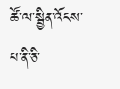ཚོ་ལ་སྦྱིན་འོངས་པ་ནི་ཅི་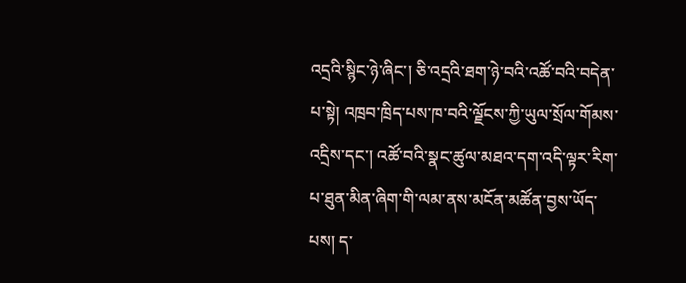འདྲའི་སྙིང་ཉེ་ཞིང་། ཅི་འདྲའི་ཐག་ཉེ་བའི་འཚོ་བའི་བདེན་པ་སྟེ། འཁྲབ་ཁྲིད་པས་ཁ་བའི་ལྗོངས་ཀྱི་ཡུལ་སྲོལ་གོམས་འདྲིས་དང་། འཚོ་བའི་སྣང་ཚུལ་མཐའ་དག་འདི་ལྟར་རིག་པ་ཐུན་མིན་ཞིག་གི་ལམ་ནས་མངོན་མཚོན་བྱས་ཡོད་པས། ད་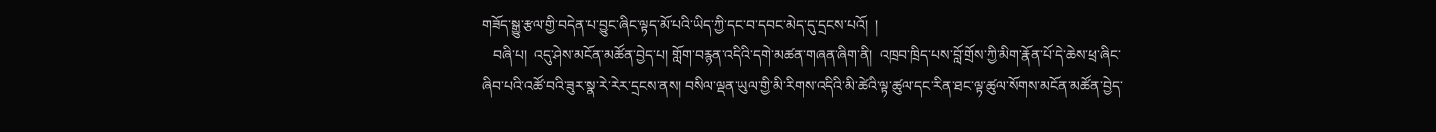གཟོད་སྒྱུ་རྩལ་གྱི་བདེན་པ་བྱུང་ཞིང་ལྟད་མོ་པའི་ཡིད་ཀྱི་དང་བ་དབང་མེད་དུ་དྲངས་པའོ།  །
   བཞི་པ།  འདུ་ཤེས་མངོན་མཚོན་བྱེད་པ། གློག་བརྙན་འདིའི་དགེ་མཚན་གཞན་ཞིག་ནི།  འཁྲབ་ཁྲིད་པས་བློ་གྲོས་ཀྱི་མིག་རྣོན་པོ་དེ་ཆེས་ཕྲ་ཞིང་ཞིབ་པའི་འཚོ་བའི་ཟུར་སྣ་རེ་རེར་དྲངས་ནས། བསིལ་ལྡན་ཡུལ་གྱི་མི་རིགས་འདིའི་མི་ཚེའི་ལྟ་ཚུལ་དང་རིན་ཐང་ལྟ་ཚུལ་སོགས་མངོན་མཚོན་བྱེད་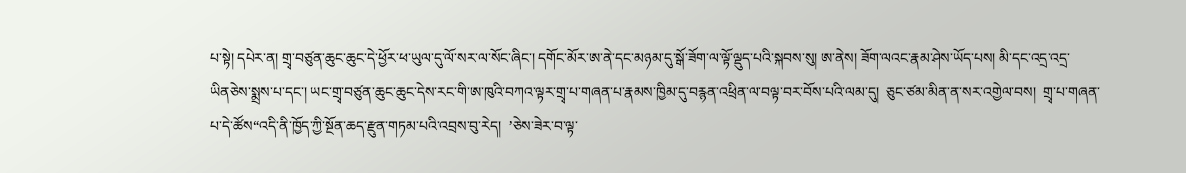པ་སྟེ། དཔེར་ན། གྲྭ་བཙུན་ཆུང་ཆུང་དེ་ཕྱོར་ཕ་ཡུལ་དུ་ལོ་སར་ལ་སོང་ཞིང་། དགོང་མོར་ཨ་ནེ་དང་མཉམ་དུ་སྒོ་ཟོག་ལ་ལྟོ་ལྡུད་པའི་སྐབས་སུ། ཨ་ནེས། ཟོག་ལའང་རྣམ་ཤེས་ཡོད་པས། མི་དང་འདྲ་འདྲ་ཡིནཅེས་སྨྲས་པ་དང་། ཡང་གྲྭ་བཙུན་ཆུང་ཆུང་དེས་རང་གི་ཨ་ཁུའི་བཀའ་ལྟར་གྲྭ་པ་གཞན་པ་རྣམས་ཁྱིམ་དུ་བརྙན་འཕྲིན་ལ་བལྟ་བར་བོས་པའི་ལམ་དུ།  ཅུང་ཙམ་མིན་ན་སར་འགྱེལ་བས།  གྲྭ་པ་གཞན་པ་དེ་ཚོས“འདི་ནི་ཁྱོད་ཀྱི་སྔོན་ཆད་རྫུན་གཏམ་པའི་འབྲས་བུ་རེད།  ’ཅེས་ཟེར་བ་ལྟ་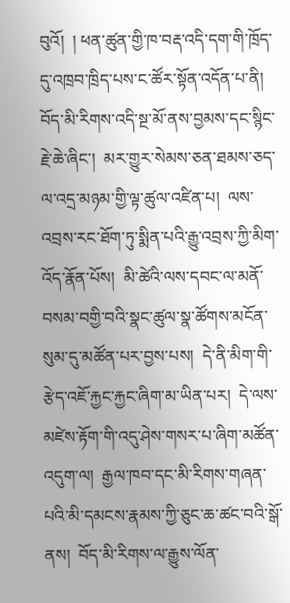བུའོ།  ། ཕན་ཚུན་གྱི་ཁ་བརྡ་འདི་དག་གི་ཁྲོད་དུ་འཁྲབ་ཁྲིད་པས་ང་ཚོར་སྟོན་འདོན་པ་ནི།  བོད་མི་རིགས་འདི་སྔ་མོ་ནས་བྱམས་དང་སྙིང་རྗེ་ཆེ་ཞིང་།  མར་གྱུར་སེམས་ཅན་ཐམས་ཅད་ལ་འདྲ་མཉམ་གྱི་ལྟ་ཚུལ་འཛིན་པ།  ལས་འབྲས་རང་ཐོག་ཏུ་སྨིན་པའི་རྒྱུ་འབྲས་ཀྱི་མིག་འོད་རྣོན་པོས།  མི་ཚེའི་ལས་དབང་ལ་མནོ་བསམ་བགྱི་བའི་སྣང་ཚུལ་སྣ་ཚོགས་མངོན་སུམ་དུ་མཚོན་པར་བྱས་པས།  དེ་ནི་མིག་གི་རྩེད་འཇོ་རྐྱང་རྐྱང་ཞིག་མ་ཡིན་པར།  དེ་ལས་མཛེས་རྟོག་གི་འདུ་ཤེས་གསར་པ་ཞིག་མཚོན་འདུག་ལ།  རྒྱལ་ཁབ་དང་མི་རིགས་གཞན་པའི་མི་དམངས་རྣམས་ཀྱི་ཅུང་ཆ་ཚང་བའི་སྒོ་ནས།  བོད་མི་རིགས་ལ་རྒྱུས་ལོན་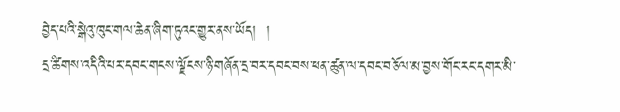བྱེད་པའི་སྒེའུ་ཁུང་གལ་ཆེན་ཞིག་ཏུའང་གྱུར་ནས་ཡོད།  །
དྲ་ཚིགས་འདིའི་པར་དབང་གངས་ལྗོངས་ཉི་གཞོན་དྲ་བར་དབང་བས་ཕན་ཚུན་ལ་དབང་བཅོལ་མ་བྱས་གོང་རང་དགར་མི་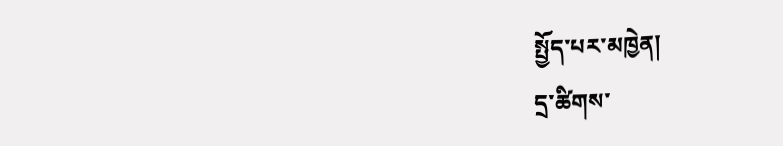སྤྱོད་པར་མཁྱེན།
དྲ་ཚིགས་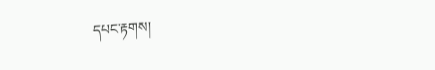དཔང་རྟགས།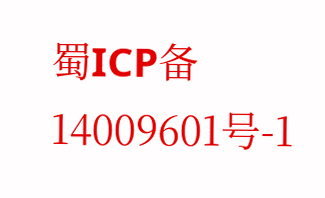蜀ICP备14009601号-1